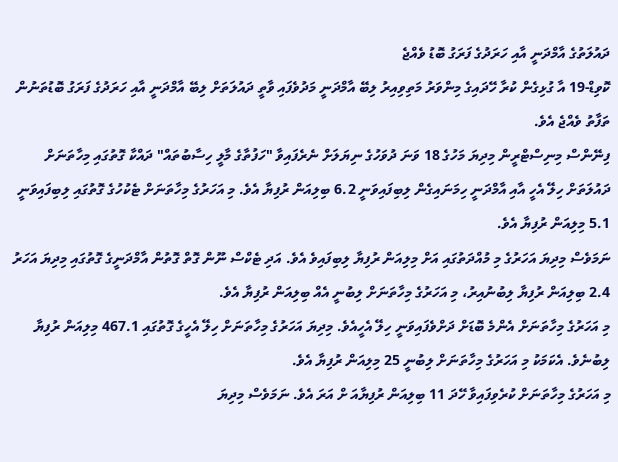ދައުލަތުގެ އާމްދަނީ އާއި ހަރަދުގެ ފަރަގު ބޮޑު ވެއްޖެ
ކޮވިޑް-19 އާ ގުޅިގެން ކުރާ ހޭދައިގެ މިންވަރު މަތިވިއިރު ލިބޭ އާމްދަނީ މަދުވެފައި ވާތީ ދައުލަތަށް ލިބޭ އާމްދަނީ އާއި ހަރަދުގެ ފަރަގު ބޮޑުތަނުން ތަފާތު ވެއްޖެ އެވެ.
ފިނޭންސް މިނިސްޓްރީން މިދިޔަ މަހުގެ 18 ވަނަ ދުވަހުގެ ނިޔަލަށް ނެރެފައިވާ "ހަފުތާގެ މާލީ ހިސާބުތައް" ދައްކާ ގޮތުގައި މިހާތަނަށް ދައުލަތަށް ހިލޭ އެހީ އާއި އާމްދަނީ ހިމަނައިގެން ލިބިފައިވަނީ 6.2 ބިލިއަން ރުފިޔާ އެވެ. މި އަހަރުގެ މިހާތަނަށް ޓެކުހުގެ ގޮތުގައި ލިބިފައިވަނީ 5.1 މިލިއަން ރުފިޔާ އެވެ.
ނަމަވެސް މިދިޔަ އަހަރުގެ މި މުއްދަތުގައި އަށް މިލިއަން ރުފިޔާ ލިބިފައިވެ އެވެ. އަދި ޓެކްސް ނޫން ގޮތް ގޮތުން އާމްދަނީގެ ގޮތުގައި މިދިޔަ އަހަރު 2.4 ބިލިއަން ރުފިޔާ ލިބުނުއިރު، މި އަހަރުގެ މިހާތަނަށް ލިބުނީ އެއް ބިލިއަން ރުފިޔާ އެވެ.
މި އަހަރުގެ މިހާތަނަށް އެންމެ ބޮޑަށް ދަށްވެފައިވަނީ ހިލޭ އެހީއެވެ. މިދިޔަ އަހަރުގެ މިހާތަނަށް ހިލޭ އެހީގެ ގޮތުގައި 467.1 މިލިއަން ރުފިޔާ ލިބުނެވެ. އެކަމަކު މި އަހަރުގެ މިހާތަނަށް ލިބުނީ 25 މިލިއަން ރުފިޔާ އެވެ.
މި އަހަރުގެ މިހާތަނަށް ކުރެވިފައިވާ ހޭދަ 11 ބިލިއަން ރުފިޔާއަ ށް އަރަ އެވެ. ނަމަވެސް މިދިޔަ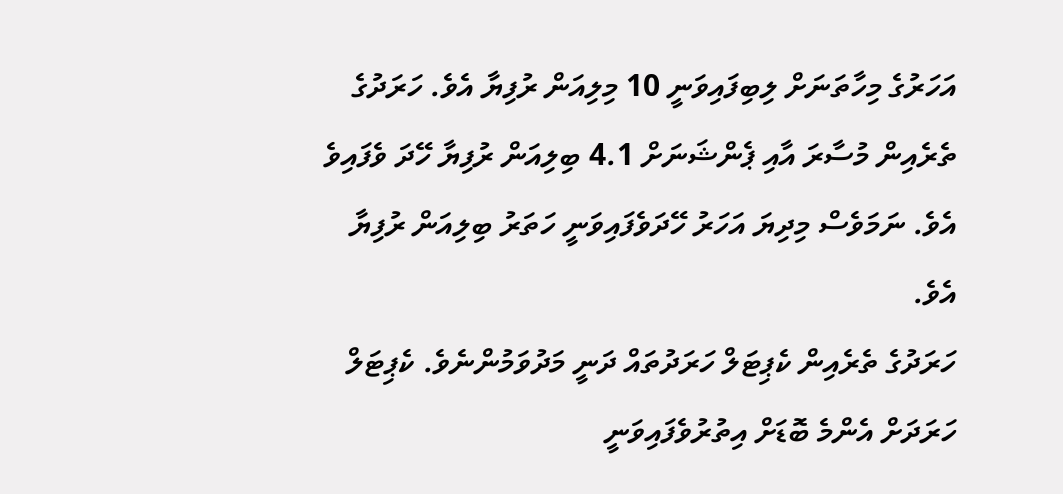އަހަރުގެ މިހާތަނަށް ލިބިފައިވަނީ 10 މިލިއަން ރުފިޔާ އެވެ. ހަރަދުގެ ތެރެއިން މުސާރަ އާއި ޕެންޝަނަށް 4.1 ބިލިއަން ރުފިޔާ ހޭދަ ވެފައިވެ އެވެ. ނަމަވެސް މިދިޔަ އަހަރު ހޭދަވެފައިވަނީ ހަތަރު ބިލިއަން ރުފިޔާ އެވެ.
ހަރަދުގެ ތެރެއިން ކެޕިޓަލް ހަރަދުތައް ދަނީ މަދުވަމުންނެވެ. ކެޕިޓަލް ހަރަދަށް އެންމެ ބޮޑަށް އިތުރުވެފައިވަނީ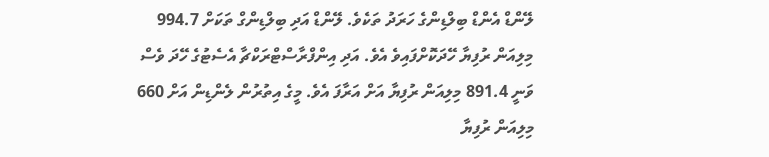ލޭންޑް އެންޑް ބިލްޑިންގެ ހަރަދު ތަކެވެ. ލޭންޑް އަދި ބިލްޑިންގް ތަކަށް 994.7 މިލިއަން ރުފިޔާ ހޭދަކޮށްފައިވެ އެވެ. އަދި އިންފްރާސްޓްރަކްޗާ އެސެޓުގެ ހޭދަ ވެސް ވަނީ 891.4 މިލިއަން ރުފިޔާ އަށް އަރާފަ އެވެ. މީގެ އިތުރުން ލެންޑިން އަށް 660 މިލިއަން ރުފިޔާ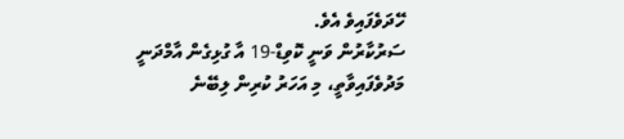ހޭދަވެފައިވެ އެވެ.
ސަރުކާރުން ވަނީ ކޮވިޑް-19 އާ ގުޅިގެން އާމްދަނީ މަދުވެފައިވާތީ، މި އަހަރު ކުރިން ލިބޭނެ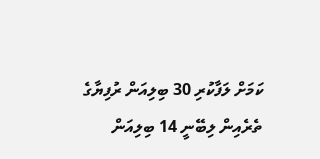ކަމަށް ލަފާކުރި 30 ބިލިއަން ރުފިޔާގެ ތެރެއިން ލިބޭނީ 14 ބިލިއަން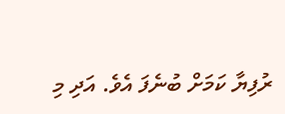ރުފިޔާ ކަމަށް ބުނެފަ އެވެ. އަދި މި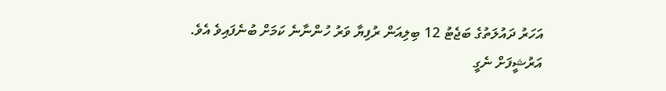އަހަރު ދައުލަތުގެ ބަޖެޓު 12 ބިލިއަން ރުފިޔާ ވަރު ހުންނާނެ ކަމަށް ބުނެފައިވެ އެވެ.
އަރުޝީފަށް ނެގީ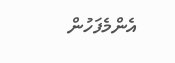އެންމެފަހުން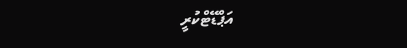އަޕްޑޭޓްކުރީ